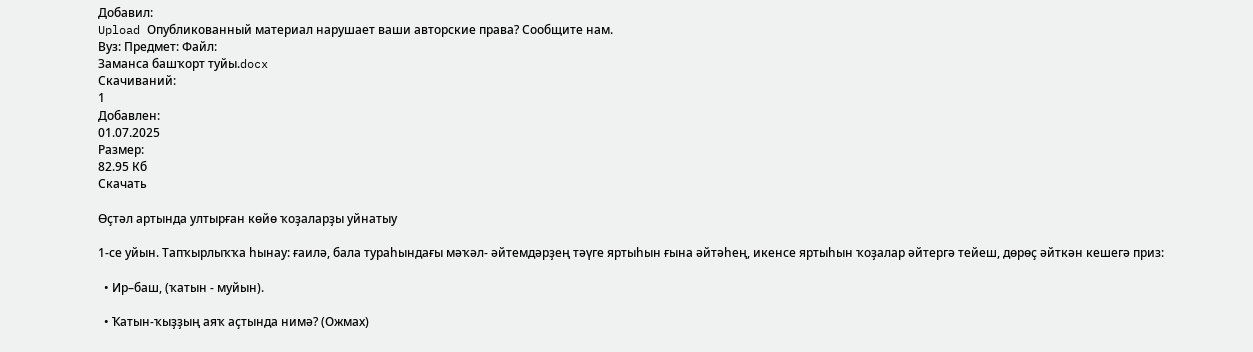Добавил:
Upload Опубликованный материал нарушает ваши авторские права? Сообщите нам.
Вуз: Предмет: Файл:
Заманса башҡорт туйы.docx
Скачиваний:
1
Добавлен:
01.07.2025
Размер:
82.95 Кб
Скачать

Өҫтәл артында ултырған көйө ҡоҙаларҙы уйнатыу

1-се уйын. Тапҡырлыҡҡа һынау: ғаилә, бала тураһындағы мәҡәл- әйтемдәрҙең тәүге яртыһын ғына әйтәһең, икенсе яртыһын ҡоҙалар әйтергә тейеш, дөрөҫ әйткән кешегә приз:

  • Ир–баш, (ҡатын - муйын).

  • Ҡатын-ҡыҙҙың аяҡ аҫтында нимә? (Ожмах)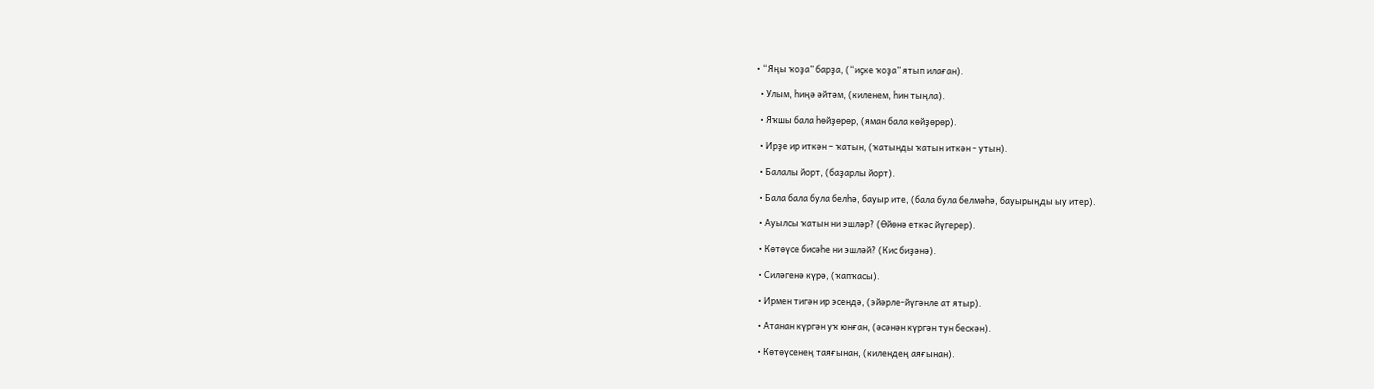• “Яңы ҡоҙа” барҙа, (“иҫке ҡоҙа” ятып илаған).

  • Улым, һиңә әйтәм, (киленем, һин тыңла).

  • Яҡшы бала һөйҙөрөр, (яман бала көйҙөрөр).

  • Ирҙе ир иткән – ҡатын, (ҡатынды ҡатын иткән - утын).

  • Балалы йорт, (баҙарлы йорт).

  • Бала бала була белһә, бауыр ите, (бала була белмәһә, бауырыңды ыу итер).

  • Ауылсы ҡатын ни эшләр? (Өйөнә еткәс йүгерер).

  • Көтөүсе бисәһе ни эшләй? (Кис биҙәнә).

  • Силәгенә күрә, (ҡапҡасы).

  • Ирмен тигән ир эсендә, (эйәрле-йүгәнле ат ятыр).

  • Атанан күргән уҡ юнған, (әсәнән күргән тун бескән).

  • Көтөүсенең таяғынан, (килендең аяғынан).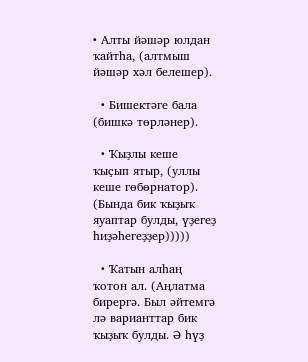• Алты йәшәр юлдан ҡайтһа, (алтмыш йәшәр хәл белешер).

  • Бишектәге бала (бишкә төрләнер).

  • Ҡыҙлы кеше ҡыҫып ятыр, (уллы кеше гөбөрнатор). (Бында бик ҡыҙыҡ яуаптар булды, үҙегеҙ һиҙәһегеҙҙер)))))

  • Ҡатын алһаң ҡотон ал. (Аңлатма бирергә. Был әйтемгә лә варианттар бик ҡыҙыҡ булды. Ә һүҙ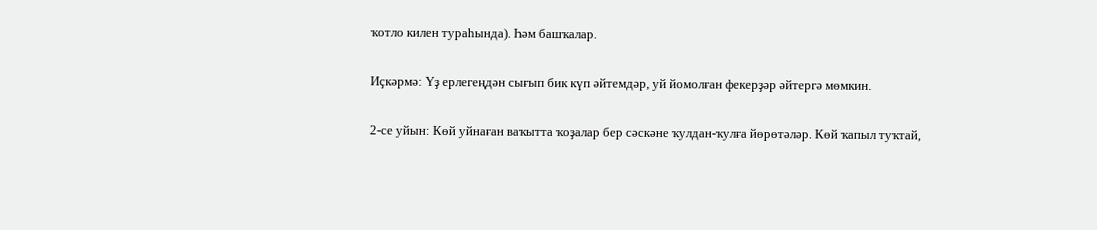ҡотло килен тураһында). Һәм башҡалар.

Иҫкәрмә: Үҙ ерлегеңдән сығып бик күп әйтемдәр, уй йомолған фекерҙәр әйтергә мөмкин.

2-се уйын: Көй уйнаған ваҡытта ҡоҙалар бер сәскәне ҡулдан-ҡулға йөрөтәләр. Көй ҡапыл туҡтай,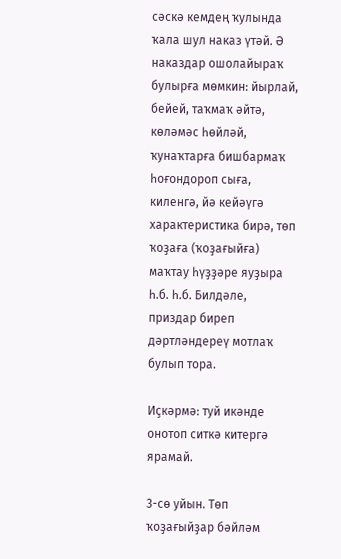сәскә кемдең ҡулында ҡала шул наказ үтәй. Ә наказдар ошолайыраҡ булырға мөмкин: йырлай, бейей, таҡмаҡ әйтә, көләмәс һөйләй, ҡунаҡтарға бишбармаҡ һоғондороп сыға, киленгә, йә кейәүгә характеристика бирә, төп ҡоҙаға (ҡоҙағыйға) маҡтау һүҙҙәре яуҙыра һ.б. һ.б. Билдәле, приздар биреп дәртләндереү мотлаҡ булып тора.

Иҫкәрмә: туй икәнде онотоп ситкә китергә ярамай.

3-сө уйын. Төп ҡоҙағыйҙар бәйләм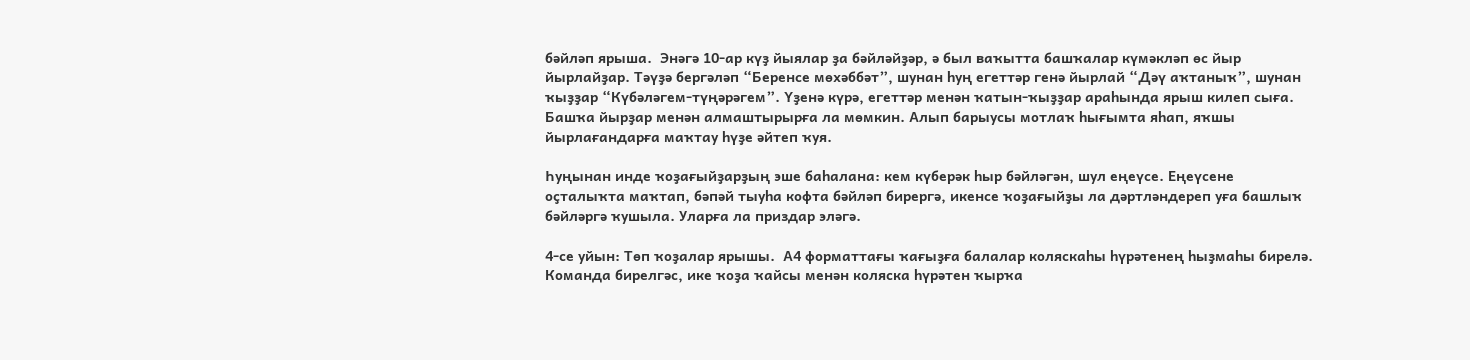бәйләп ярыша.  Энәгә 10-ар күҙ йыялар ҙа бәйләйҙәр, ә был ваҡытта башҡалар күмәкләп өс йыр йырлайҙар. Тәүҙә бергәләп “Беренсе мөхәббәт”, шунан һуң егеттәр генә йырлай “Дәү аҡтаныҡ”, шунан ҡыҙҙар “Күбәләгем-түңәрәгем”. Үҙенә күрә, егеттәр менән ҡатын-ҡыҙҙар араһында ярыш килеп сыға. Башҡа йырҙар менән алмаштырырға ла мөмкин. Алып барыусы мотлаҡ һығымта яһап, яҡшы йырлағандарға маҡтау һүҙе әйтеп ҡуя.

Һуңынан инде ҡоҙағыйҙарҙың эше баһалана: кем күберәк һыр бәйләгән, шул еңеүсе. Еңеүсене оҫталыҡта маҡтап, бәпәй тыуһа кофта бәйләп бирергә, икенсе ҡоҙағыйҙы ла дәртләндереп уға башлыҡ бәйләргә ҡушыла. Уларға ла приздар эләгә.

4-се уйын: Төп ҡоҙалар ярышы.  А4 форматтағы ҡағыҙға балалар коляскаһы һүрәтенең һыҙмаһы бирелә. Команда бирелгәс, ике ҡоҙа ҡайсы менән коляска һүрәтен ҡырҡа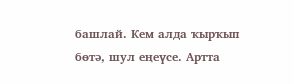башлай. Кем алда ҡырҡып бөтә, шул еңеүсе. Артта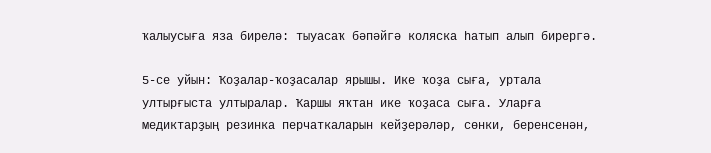ҡалыусыға яза бирелә: тыуасаҡ бәпәйгә коляска һатып алып бирергә.

5-се уйын: Ҡоҙалар-ҡоҙасалар ярышы. Ике ҡоҙа сыға, уртала ултырғыста ултыралар. Ҡаршы яҡтан ике ҡоҙаса сыға. Уларға медиктарҙың резинка перчаткаларын кейҙерәләр, сөнки, беренсенән,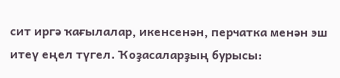сит иргә ҡағылалар, икенсенән, перчатка менән эш итеү еңел түгел. Ҡоҙасаларҙың бурысы: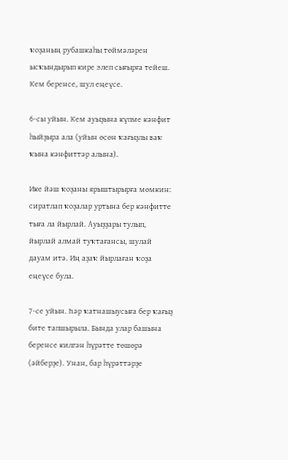ҡоҙаның рубашкаһы төймәләрен ысҡындырып кире элеп сығырға тейеш. Кем беренсе, шул еңеүсе.

6-сы уйын. Кем ауыҙына күпме кәнфит һыйҙыра ала (уйын өсөн ҡағыҙлы ваҡ ҡына кәнфиттәр алына).

Ике йәш ҡоҙаны ярыштырырға мөмкин: сиратлап ҡоҙалар уртына бер кәнфитте тыға ла йырлай. Ауыҙҙары тулып, йырлай алмай туҡтағансы, шулай дауам итә. Иң аҙаҡ йырлаған ҡоҙа еңеүсе була.

7-се уйын. Һәр ҡатнашыусыға бер ҡағыҙ бите тапшырыла. Бында улар башына беренсе килгән һүрәтте төшөрә (әйберҙе). Унан, бар һүрәттәрҙе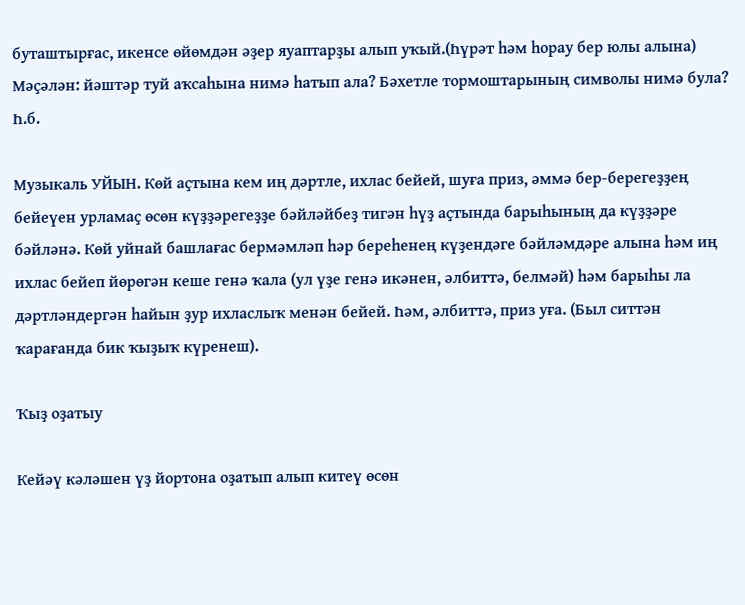буташтырғас, икенсе өйөмдән әҙер яуаптарҙы алып уҡый.(Һүрәт һәм һорау бер юлы алына) Мәҫәлән: йәштәр туй аҡсаһына нимә һатып ала? Бәхетле тормоштарының символы нимә була? Һ.б.

Музыкаль УЙЫН. Көй аҫтына кем иң дәртле, ихлас бейей, шуға приз, әммә бер-берегеҙҙең бейеүен урламаҫ өсөн күҙҙәрегеҙҙе бәйләйбеҙ тигән һүҙ аҫтында барыһының да күҙҙәре бәйләнә. Көй уйнай башлағас бермәмләп һәр береһенең күҙендәге бәйләмдәре алына һәм иң ихлас бейеп йөрөгән кеше генә ҡала (ул үҙе генә икәнен, әлбиттә, белмәй) һәм барыһы ла дәртләндергән һайын ҙур ихласлыҡ менән бейей. Һәм, әлбиттә, приз уға. (Был ситтән ҡарағанда бик ҡыҙыҡ күренеш).

Ҡыҙ оҙатыу

Кейәү кәләшен үҙ йортона оҙатып алып китеү өсөн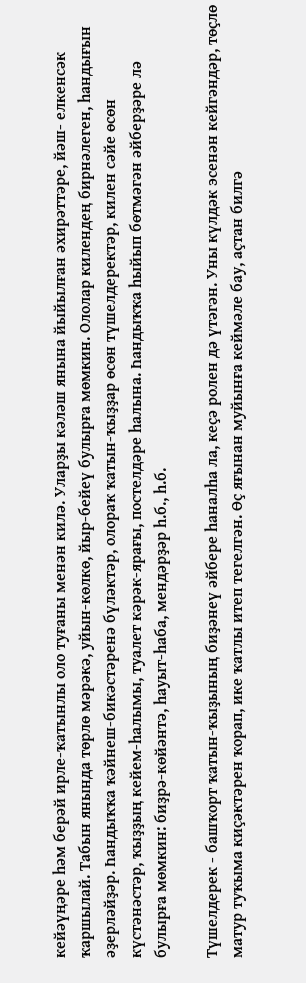кейәүңәре һәм берәй ирле-ҡатынлы оло туғаны менән килә. Уларҙы кәләш янына йыйылған әхирәттәре, йәш- елкенсәк ҡаршылай. Табын янында төрлө мәрәкә, уйын-көлкө, йыр-бейеү булырға мөмкин. Ололар килендең бирнәлеген, һандығын әҙерләйҙәр. Һандыҡҡа ҡәйнеш-бикәстәренә бүләктәр, олораҡ ҡатын-ҡыҙҙар өсөн түшелдеректәр, килен сәйе өсөн күстәнәстәр, ҡыҙҙың кейем-һалымы, туалет кәрәк-ярағы, постелдәре һалына. Һандыҡҡа һыйып бөтмәгән әйберҙәре лә булырға мөмкин: биҙрә-көйәнтә, һауыт-һаба, мендәрҙәр һ.б., һ.б.

Түшелдерек - башҡорт ҡатын-ҡыҙының биҙәнеү әйбере һаналһа ла, кеҫә ролен дә үтәгән. Уны күлдәк эсенән кейгәндәр, төҫлө матур туҡыма киҫәктәрен ҡорап, ике ҡатлы итеп тегелгән. Өҫ яғынан муйынға кеймәле бау, аҫтан билгә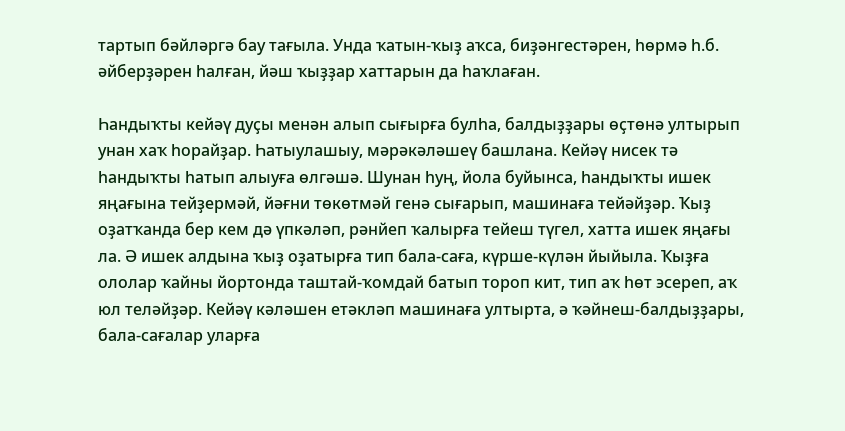тартып бәйләргә бау тағыла. Унда ҡатын-ҡыҙ аҡса, биҙәнгестәрен, һөрмә һ.б. әйберҙәрен һалған, йәш ҡыҙҙар хаттарын да һаҡлаған.

Һандыҡты кейәү дуҫы менән алып сығырға булһа, балдыҙҙары өҫтөнә ултырып унан хаҡ һорайҙар. Һатыулашыу, мәрәкәләшеү башлана. Кейәү нисек тә һандыҡты һатып алыуға өлгәшә. Шунан һуң, йола буйынса, һандыҡты ишек яңағына тейҙермәй, йәғни төкөтмәй генә сығарып, машинаға тейәйҙәр. Ҡыҙ оҙатҡанда бер кем дә үпкәләп, рәнйеп ҡалырға тейеш түгел, хатта ишек яңағы ла. Ә ишек алдына ҡыҙ оҙатырға тип бала-саға, күрше-күлән йыйыла. Ҡыҙға ололар ҡайны йортонда таштай-ҡомдай батып тороп кит, тип аҡ һөт эсереп, аҡ юл теләйҙәр. Кейәү кәләшен етәкләп машинаға ултырта, ә ҡәйнеш-балдыҙҙары, бала-сағалар уларға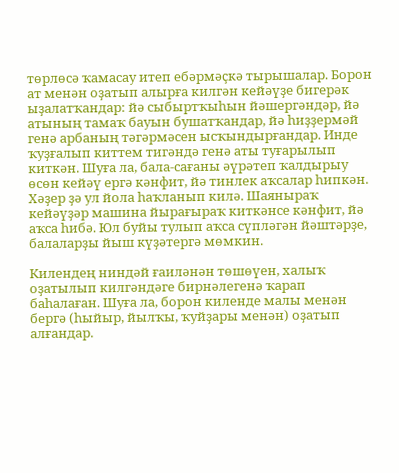төрлөсә ҡамасау итеп ебәрмәҫкә тырышалар. Борон ат менән оҙатып алырға килгән кейәүҙе бигерәк ыҙалатҡандар: йә сыбыртҡыһын йәшергәндәр, йә атының тамаҡ бауын бушатҡандар, йә һиҙҙермәй генә арбаның тәгәрмәсен ысҡындырғандар. Инде ҡуҙғалып киттем тигәндә генә аты туғарылып киткән. Шуға ла, бала-сағаны әүрәтеп ҡалдырыу өсөн кейәү ергә кәнфит, йә тинлек аҡсалар һипкән. Хәҙер ҙә ул йола һаҡланып килә. Шаяныраҡ кейәүҙәр машина йырағыраҡ киткәнсе кәнфит, йә аҡса һибә. Юл буйы тулып аҡса сүпләгән йәштәрҙе, балаларҙы йыш күҙәтергә мөмкин.

Килендең ниндәй ғаиләнән төшөүен, халыҡ оҙатылып килгәндәге бирнәлегенә ҡарап баһалаған. Шуға ла, борон киленде малы менән бергә (һыйыр, йылҡы, ҡуйҙары менән) оҙатып алғандар.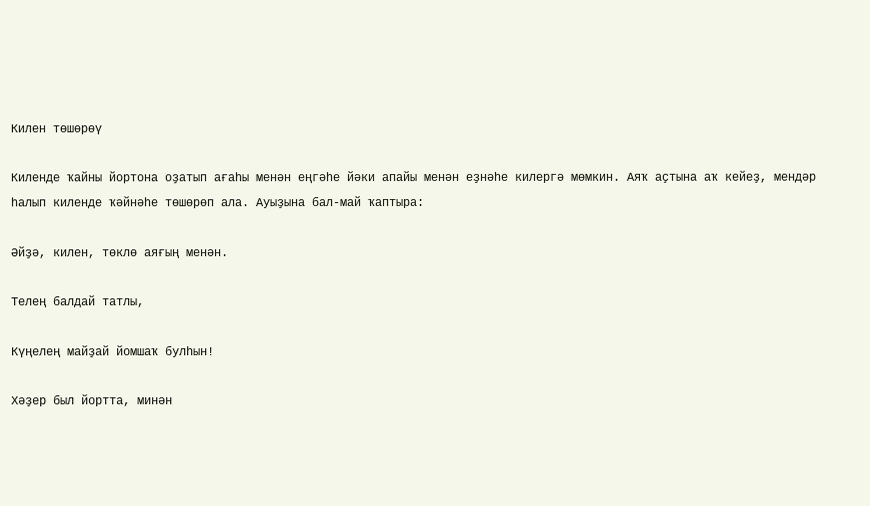Килен төшөрөү

Киленде ҡайны йортона оҙатып ағаһы менән еңгәһе йәки апайы менән еҙнәһе килергә мөмкин. Аяҡ аҫтына аҡ кейеҙ, мендәр һалып киленде ҡәйнәһе төшөрөп ала. Ауыҙына бал-май ҡаптыра:

Әйҙә, килен, төклө аяғың менән.

Телең балдай татлы,

Күңелең майҙай йомшаҡ булһын!

Хәҙер был йортта, минән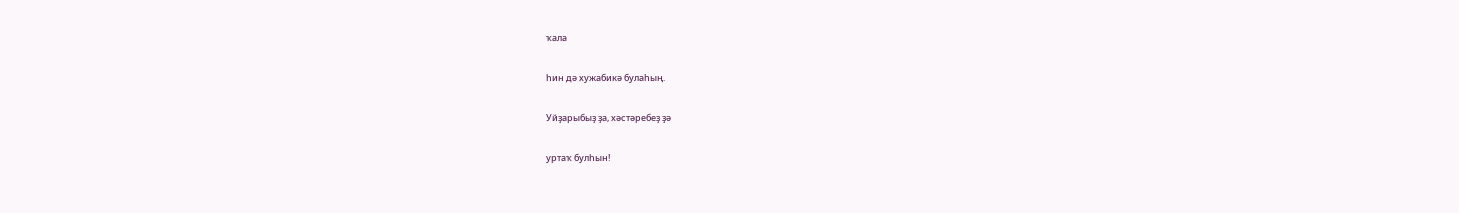ҡала

һин дә хужабикә булаһың.

Уйҙарыбыҙ ҙа, хәстәребеҙ ҙә

уртаҡ булһын!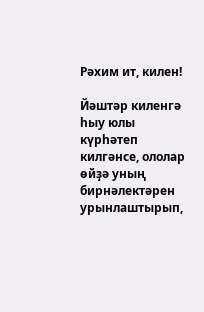Рәхим ит, килен!

Йәштәр киленгә һыу юлы күрһәтеп килгәнсе, ололар өйҙә уның бирнәлектәрен урынлаштырып,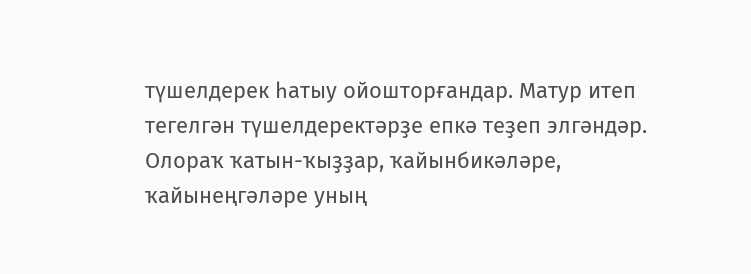түшелдерек һатыу ойошторғандар. Матур итеп тегелгән түшелдеректәрҙе епкә теҙеп элгәндәр. Олораҡ ҡатын-ҡыҙҙар, ҡайынбикәләре, ҡайынеңгәләре уның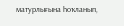матурлығына һоҡланып,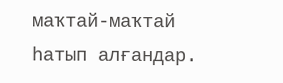маҡтай-маҡтай һатып алғандар.